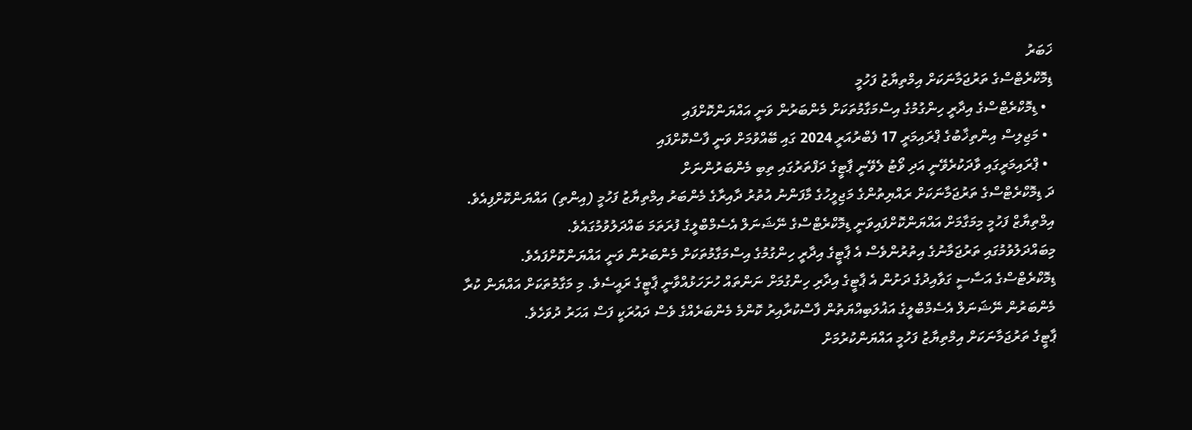ޚަބަރު
ޑިމޮކްރެޓްސްގެ ތަރުޖަމާނަކަށް އިމްތިޔާޒު ފަހުމީ
  • ޑިމޮކްރެޓްސްގެ އިދާރީ ހިންގުމުގެ އިސްމަގާމުތަކަށް މެންބަރުން ވަނީ އައްޔަންކޮށްފައި
  • މަޖިލިސް އިންތިޚާބުގެ ޕްރައިމަރީ 17 ފެބްރުއަރީ 2024 ގައި ބޭއްވުމަށް ވަނީ ފާސްކޮށްފައި
  • ޕްރައިމަރީގައި ވާދަކުރެވޭނީ އަދި ވޯޓު ލެވޭނީ ޕާޓީގެ ދަފްތަރުގައި ތިބި މެންބަރުންނަށް
ދަ ޑިމޮކްރެޓްސްގެ ތަރުޖަމާނަކަށް ރައްޔިތުންގެ މަޖިލީހުގެ މާފަންނު އުތުރު ދާއިރާގެ މެންބަރު އިމްތިޔާޒު ފަހުމީ (އިންތި) އައްޔަންކޮށްފިއެވެ.
އިމްތިޔާޒް ފަހުމީ މިމަގާމަށް އައްޔަންކޮށްފައިވަނީ ޑިމޮކްރެޓްސްގެ ނޭޝަނަލް އެސެމްބްލީގެ ފުރަތަމަ ބައްދަލުވުމުގައެވެ.
މިބައްދަލުވުމުގައި ތަރުޖަމާނުގެ އިތުރުންވެސް އެ ޕާޓީގެ އިދާރީ ހިންގުމުގެ އިސްމަގާމުތަކަށް މެންބަރުން ވަނީ އައްޔަންކޮށްފައެވެ.
ޑިމޮކްރެޓްސްގެ އަސާސީ ގަވާއިދުގެ ދަށުން އެ ޕާޓީގެ އިދާރި ހިންގުމަށް ނަންތައް ހުށަހަޅުއްވާނީ ޕާޓީގެ ރައީސެވެ. މި މަގާމުތަކަށް އައްޔަން ކުރާ މެންބަރުން ނޭޝަނަލް އެސެމްބްލީގެ އަޣުލަބިއްޔަތުން ފާސްކުރާއިރު ކޮންމެ މެންބަރެއްގެ ވެސް ދައުރަކީ ފަސް އަހަރު ދުވަހެވެ.
ޕާޓީގެ ތަރުޖަމާނަކަށް އިމްތިޔާޒު ފަހުމީ އައްޔަންކުރުމަށް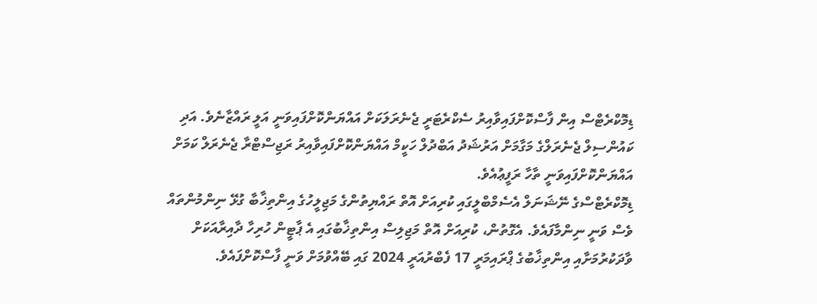ޑިމޮކްރެޓްސް އިން ފާސްކޮށްފައިވާއިރު ސެކްރެޓަރީ ޖެނެރަލަކަށް އައްޔަންކޮށްފައިވަނީ އަލީ ރައްޒާނެވެ. އަދި ކައުންސިލް ޖެނެރަލްގެ މަގާމަށް އަރުޝަދު އަބްދުލް ހަކީމް އައްޔަންކޮށްފައިވާއިރު ރަޖިސްޓްރާ ޖެނެރަލް ކަމަށް އައްޔަންކޮށްފައިވަނީ ތާހާ ރަފީޢުއެވެ.
ޑިމޮކްރެޓްސްގެ ނޭޝަނަލް އެސެމްބްލީގައި ކުރިއަށް އޮތް ރައްޔިތުންގެ މަޖިލީހުގެ އިންތިޚާބާ ގުޅޭ ނިންމުންތައް ވެސް ވަނީ ނިންމާފައެވެ. އެގޮތުން، ކުރިއަށް އޮތް މަޖިލިސް އިންތިޚާބުގައި އެ ޕާޓީން ހުރިހާ ދާއިރާއަކަށް ވާދަކުރުމަށާއި އިންތިޚާބުގެ ޕްރައިމަރީ 17 ފެބްރުއަރީ 2024 ގައި ބޭއްވުމަށް ވަނީ ފާސްކޮށްފައެވެ.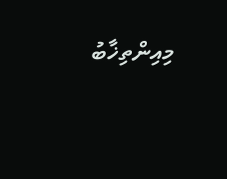މިއިންތިޚާބު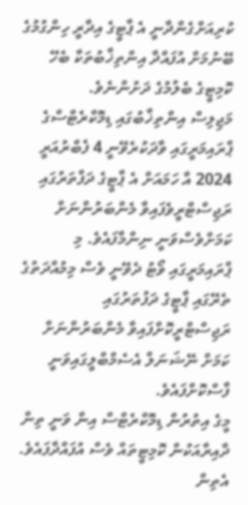ކުރިއަށްގެންދާނީ އެ ޕާޓީގެ އިދާރީ ހިންގުމުގެ ބޭނުމަށް އުފައްދާ އިންތިޚާބުތަކާ ބެހޭ ކޮމިޓީގެ ބެލުމުގެ ދަށުންނެވެ.
މަޖިލިސް އިންތިޚާބުގައި ޑިމޮކްރެޓްސްގެ ޕްރައިމަރީގައި ވާދަކުރެވޭނީ 4 ފެބްރުއަރީ 2024 އާ ހަމައަށް އެ ޕާޓީގެ ދަފްތަރުގައި ރަޖިސްޓްރީވެފައިވާ މެންބަރުންނަށް ކަމަށްވެސްވަނީ ނިންމާފައެވެ. މި ޕްރައިމަރީގައި ވޯޓު ދެވޭނީ ވެސް މިމުއްދަތުގެ ތެރޭގައި ޕާޓީގެ ދަފުތަރުގައި ރަޖިސްޓްރީކޮށްފައިވާ މެންބަރުންނަށް ކަމަށް ނޭޝަނަލް އެސެމްބްލީގައިވަނީ ފާސްކޮށްފައެވެ.
މީގެ އިތުރުން ޑިމޮކްރެޓްސް އިން ވަނީ ތިން ދާއިރާއަކުން ކޮމިޓީތައް ވެސް އުފައްދާފައެވެ. އެތިން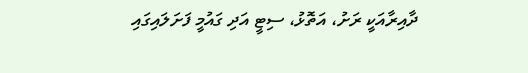ދާއިރާއަކީ ރަށު، އަތޮޅު، ސިޓީ އަދި ގައުމީ ފަށަލައިގައި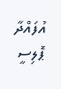އުފައްދާ ޕޮލިސީ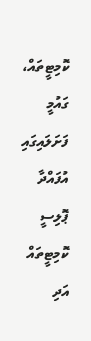ކޮމިޓީތައް، ގައުމީ ފަށަލައިގައި އުފައްދާ ޕޮލިސީ ކޮމިޓީތައް އަދި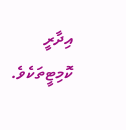އިދާރީ ކޮމިޓީތަކެވެ.